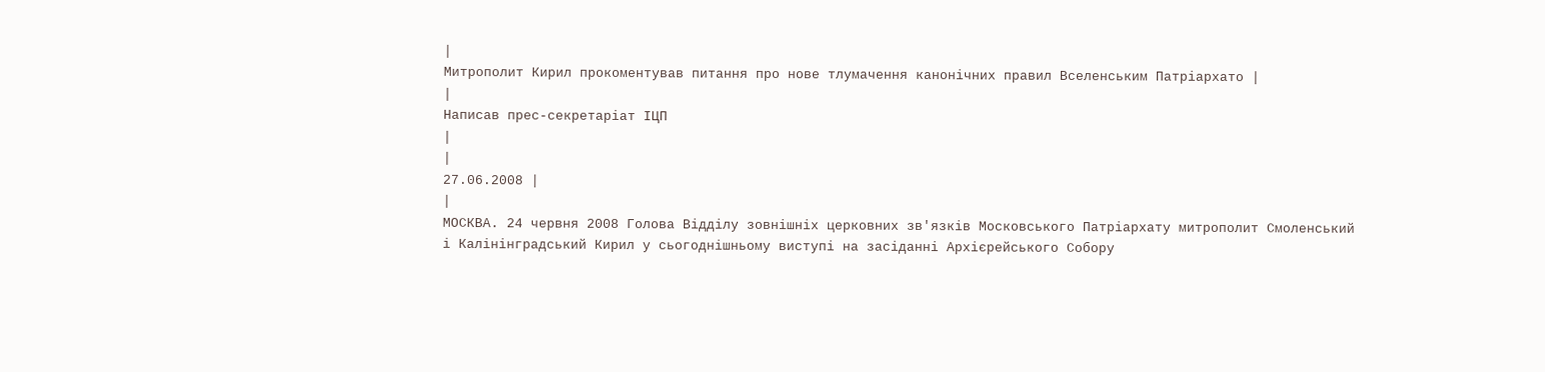|
Митрополит Кирил прокоментував питання про нове тлумачення канонічних правил Вселенським Патріархато |
|
Написав прес-секретаріат ІЦП
|
|
27.06.2008 |
|
МОСКВА. 24 червня 2008 Голова Відділу зовнішніх церковних зв'язків Московського Патріархату митрополит Смоленський і Калінінградський Кирил у сьогоднішньому виступі на засіданні Архієрейського Собору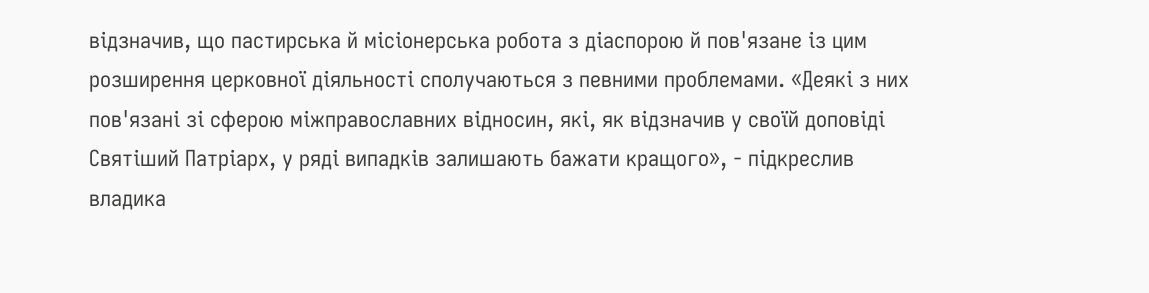відзначив, що пастирська й місіонерська робота з діаспорою й пов'язане із цим розширення церковної діяльності сполучаються з певними проблемами. «Деякі з них пов'язані зі сферою міжправославних відносин, які, як відзначив у своїй доповіді Святіший Патріарх, у ряді випадків залишають бажати кращого», - підкреслив владика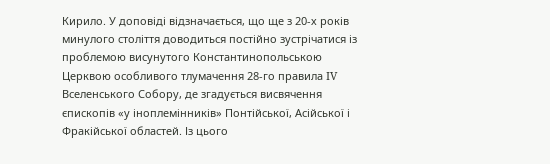Кирило. У доповіді відзначається, що ще з 20-х років минулого століття доводиться постійно зустрічатися із проблемою висунутого Константинопольською Церквою особливого тлумачення 28-го правила IV Вселенського Собору, де згадується висвячення єпископів «у іноплемінників» Понтійської, Асійської і Фракійської областей. Із цього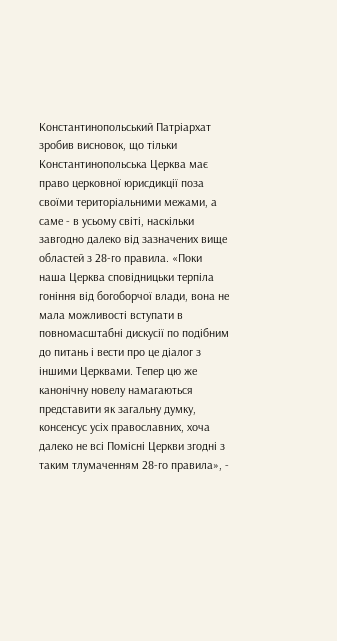Константинопольський Патріархат зробив висновок, що тільки Константинопольська Церква має право церковної юрисдикції поза своїми територіальними межами, а саме - в усьому світі, наскільки завгодно далеко від зазначених вище областей з 28-го правила. «Поки наша Церква сповідницьки терпіла гоніння від богоборчої влади, вона не мала можливості вступати в повномасштабні дискусії по подібним до питань і вести про це діалог з іншими Церквами. Тепер цю же канонічну новелу намагаються представити як загальну думку, консенсус усіх православних, хоча далеко не всі Помісні Церкви згодні з таким тлумаченням 28-го правила», -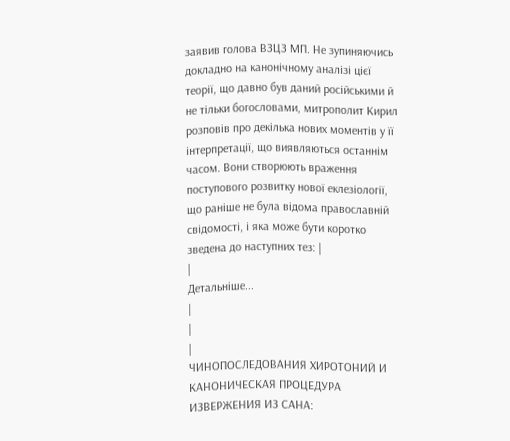заявив голова ВЗЦЗ МП. Не зупиняючись докладно на канонічному аналізі цієї теорії, що давно був даний російськими й не тільки богословами, митрополит Кирил розповів про декілька нових моментів у її інтерпретації, що виявляються останнім часом. Вони створюють враження поступового розвитку нової еклезіології, що раніше не була відома православній свідомості, і яка може бути коротко зведена до наступних тез: |
|
Детальніше...
|
|
|
ЧИНОПОСЛЕДОВАНИЯ ХИРОТОНИЙ И КАНОНИЧЕСКАЯ ПРОЦЕДУРА ИЗВЕРЖЕНИЯ ИЗ САНА: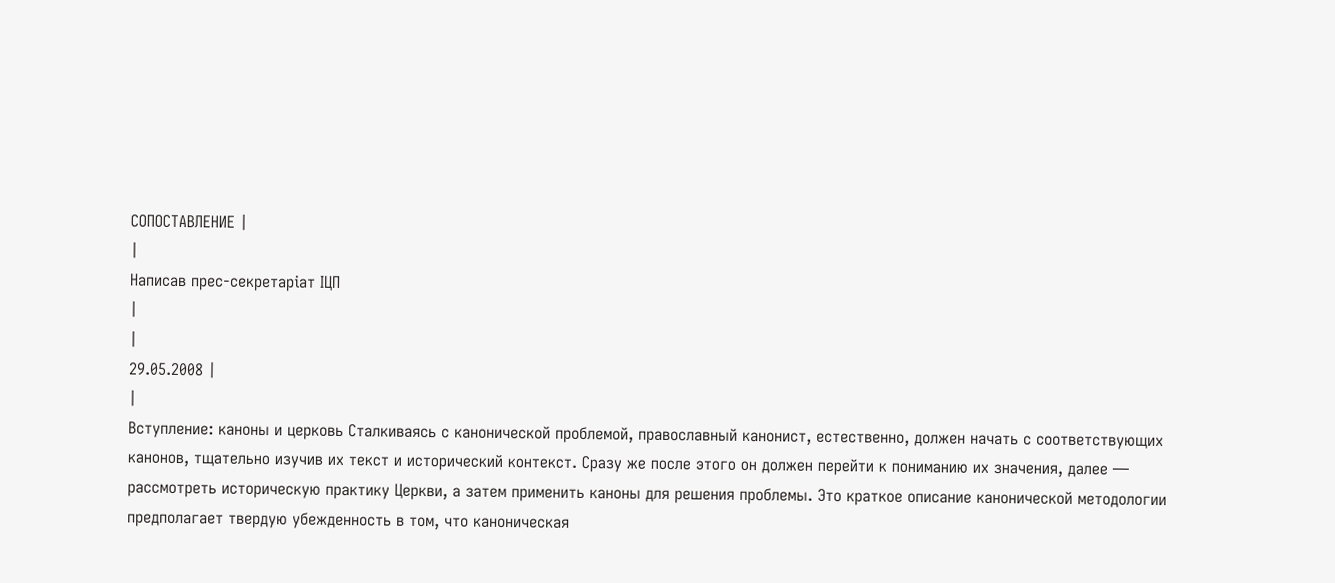СОПОСТАВЛЕНИЕ |
|
Написав прес-секретаріат ІЦП
|
|
29.05.2008 |
|
Вступление: каноны и церковь Сталкиваясь с канонической проблемой, православный канонист, естественно, должен начать с соответствующих канонов, тщательно изучив их текст и исторический контекст. Сразу же после этого он должен перейти к пониманию их значения, далее — рассмотреть историческую практику Церкви, а затем применить каноны для решения проблемы. Это краткое описание канонической методологии предполагает твердую убежденность в том, что каноническая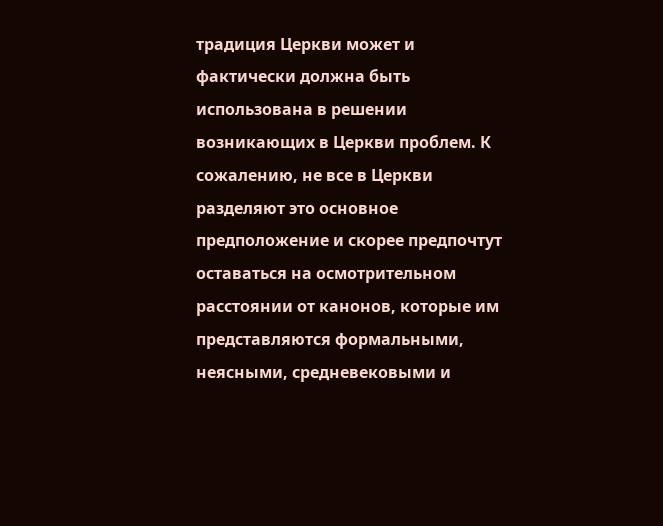традиция Церкви может и фактически должна быть использована в решении возникающих в Церкви проблем. К сожалению, не все в Церкви разделяют это основное предположение и скорее предпочтут оставаться на осмотрительном расстоянии от канонов, которые им представляются формальными, неясными, средневековыми и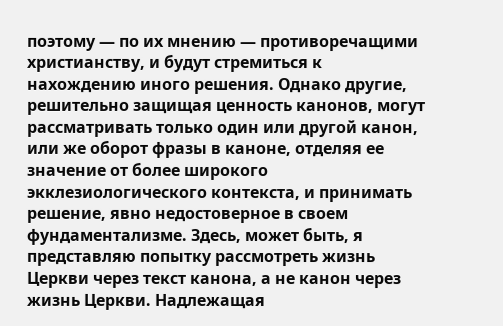поэтому — по их мнению — противоречащими христианству, и будут стремиться к нахождению иного решения. Однако другие, решительно защищая ценность канонов, могут рассматривать только один или другой канон, или же оборот фразы в каноне, отделяя ее значение от более широкого экклезиологического контекста, и принимать решение, явно недостоверное в своем фундаментализме. Здесь, может быть, я представляю попытку рассмотреть жизнь Церкви через текст канона, а не канон через жизнь Церкви. Надлежащая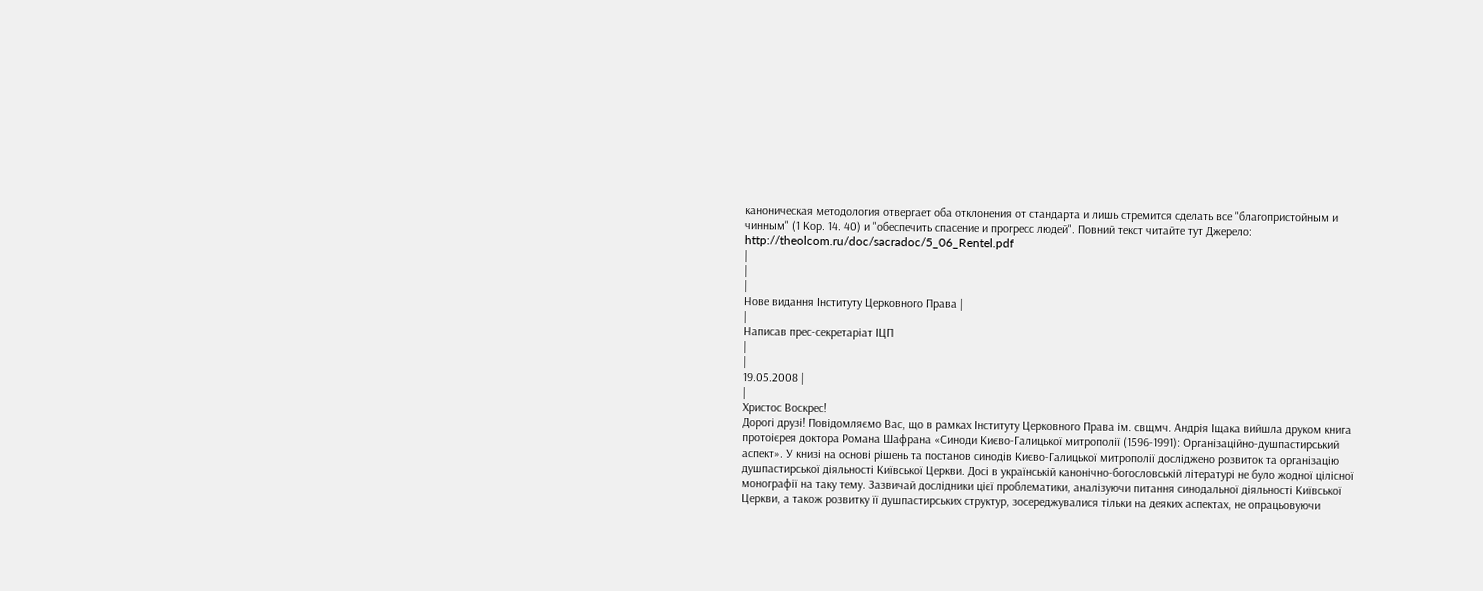каноническая методология отвергает оба отклонения от стандарта и лишь стремится сделать все "благопристойным и чинным" (1 Кор. 14. 40) и "обеспечить спасение и прогресс людей". Повний текст читайте тут Джерело: http://theolcom.ru/doc/sacradoc/5_06_Rentel.pdf
|
|
|
Нове видання Інституту Церковного Права |
|
Написав прес-секретаріат ІЦП
|
|
19.05.2008 |
|
Христос Воскрес!
Дорогі друзі! Повідомляємо Вас, що в рамках Інституту Церковного Права ім. свщмч. Андрія Іщака вийшла друком книга протоієрея доктора Романа Шафрана «Синоди Києво-Галицької митрополії (1596-1991): Організаційно-душпастирський аспект». У книзі на основі рішень та постанов синодів Києво-Галицької митрополії досліджено розвиток та організацію душпастирської діяльності Київської Церкви. Досі в українській канонічно-богословській літературі не було жодної цілісної монографії на таку тему. Зазвичай дослідники цієї проблематики, аналізуючи питання синодальної діяльності Київської Церкви, а також розвитку її душпастирських структур, зосереджувалися тільки на деяких аспектах, не опрацьовуючи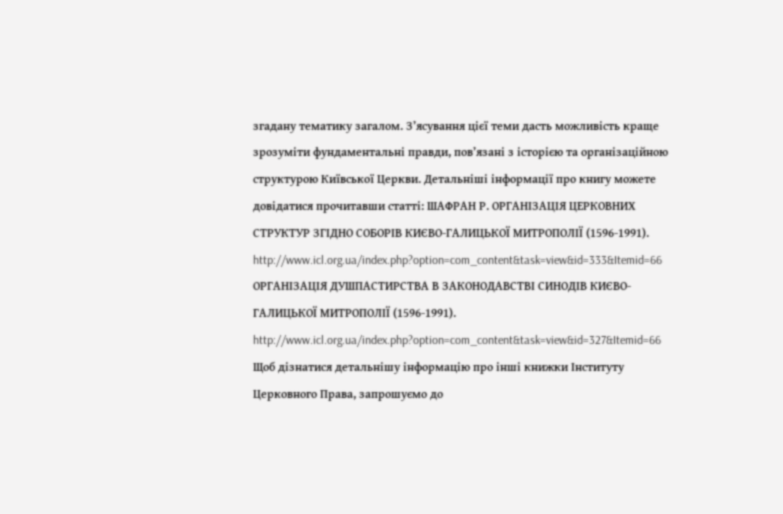згадану тематику загалом. З’ясування цієї теми дасть можливість краще зрозуміти фундаментальні правди, пов’язані з історією та організаційною структурою Київської Церкви. Детальніші інформації про книгу можете довідатися прочитавши статті: ШАФРАН Р. ОРГАНІЗАЦІЯ ЦЕРКОВНИХ СТРУКТУР ЗГІДНО СОБОРІВ КИЄВО-ГАЛИЦЬКОЇ МИТРОПОЛІЇ (1596-1991). http://www.icl.org.ua/index.php?option=com_content&task=view&id=333&Itemid=66 ОРГАНІЗАЦІЯ ДУШПАСТИРСТВА В ЗАКОНОДАВСТВІ СИНОДІВ КИЄВО-ГАЛИЦЬКОЇ МИТРОПОЛІЇ (1596-1991). http://www.icl.org.ua/index.php?option=com_content&task=view&id=327&Itemid=66 Щоб дізнатися детальнішу інформацію про інші книжки Інституту Церковного Права, запрошуємо до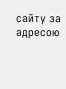сайту за адресою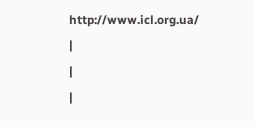http://www.icl.org.ua/ |
|
|